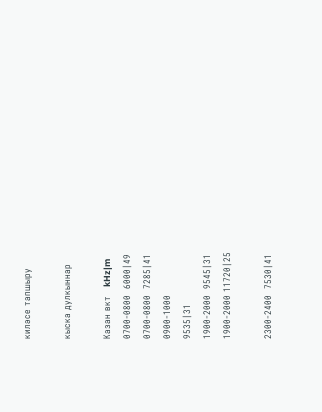киләсе тапшыру

кыска дулкыннар

Казан вкт   kHz|m
0700-0800  6000|49
0700-0800  7285|41
0900-1000
9535|31
1900-2000  9545|31
1900-2000 11720|25

2300-2400  7530|41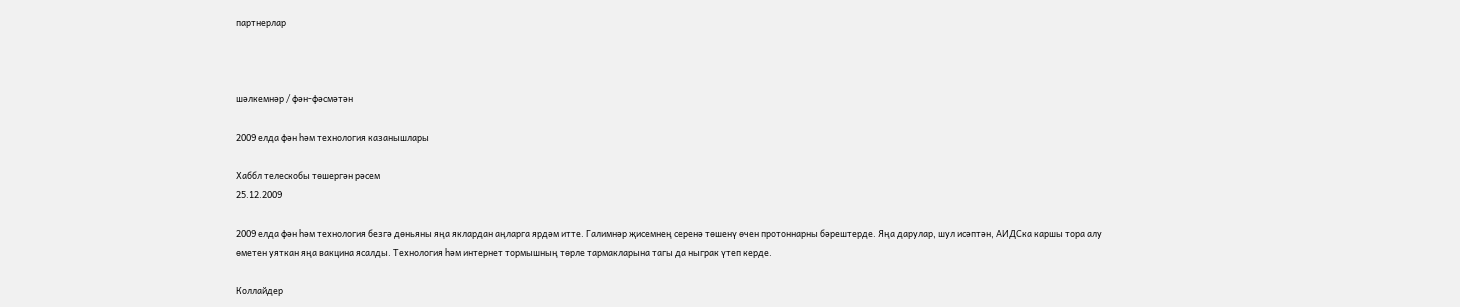партнерлар



шәлкемнәр / фән-фәсмәтән

2009 елда фән һәм технология казанышлары

Хаббл телескобы төшергән рәсем
25.12.2009

2009 елда фән һәм технология безгә дөньяны яңа яклардан аңларга ярдәм итте. Галимнәр җисемнең серенә төшенү өчен протоннарны бәрештерде. Яңа дарулар, шул исәптән, АИДСка каршы тора алу өметен уяткан яңа вакцина ясалды. Технология һәм интернет тормышның төрле тармакларына тагы да ныграк үтеп керде.

Коллайдер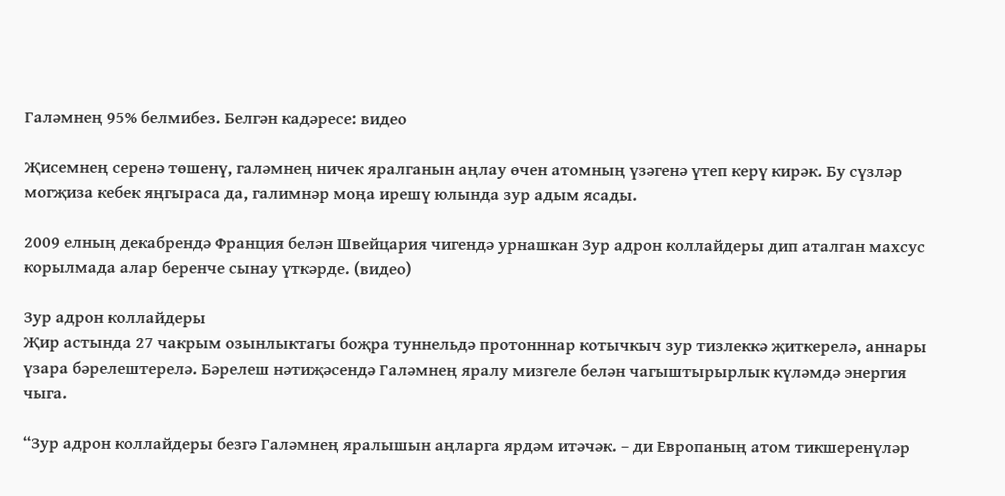Галәмнең 95% белмибез. Белгән кадәресе: видео

Җисемнең серенә төшенү, галәмнең ничек яралганын аңлау өчен атомның үзәгенә үтеп керү кирәк. Бу сүзләр могҗиза кебек яңгыраса да, галимнәр моңа ирешү юлында зур адым ясады.

2009 елның декабрендә Франция белән Швейцария чигендә урнашкан Зур адрон коллайдеры дип аталган махсус корылмада алар беренче сынау үткәрде. (видео)

Зур адрон коллайдеры
Җир астында 27 чакрым озынлыктагы боҗра туннельдә протонннар котычкыч зур тизлеккә җиткерелә, аннары үзара бәрелештерелә. Бәрелеш нәтиҗәсендә Галәмнең яралу мизгеле белән чагыштырырлык күләмдә энергия чыга.

“Зур адрон коллайдеры безгә Галәмнең яралышын аңларга ярдәм итәчәк. – ди Европаның атом тикшеренүләр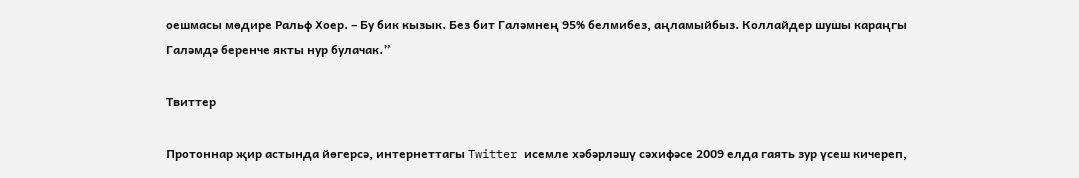оешмасы мөдире Ральф Хоер. – Бу бик кызык. Без бит Галәмнең 95% белмибез, аңламыйбыз. Коллайдер шушы караңгы Галәмдә беренче якты нур булачак.”

Твиттер

Протоннар җир астында йөгерсә, интернеттагы Twitter исемле хәбәрләшү сәхифәсе 2009 елда гаять зур үсеш кичереп,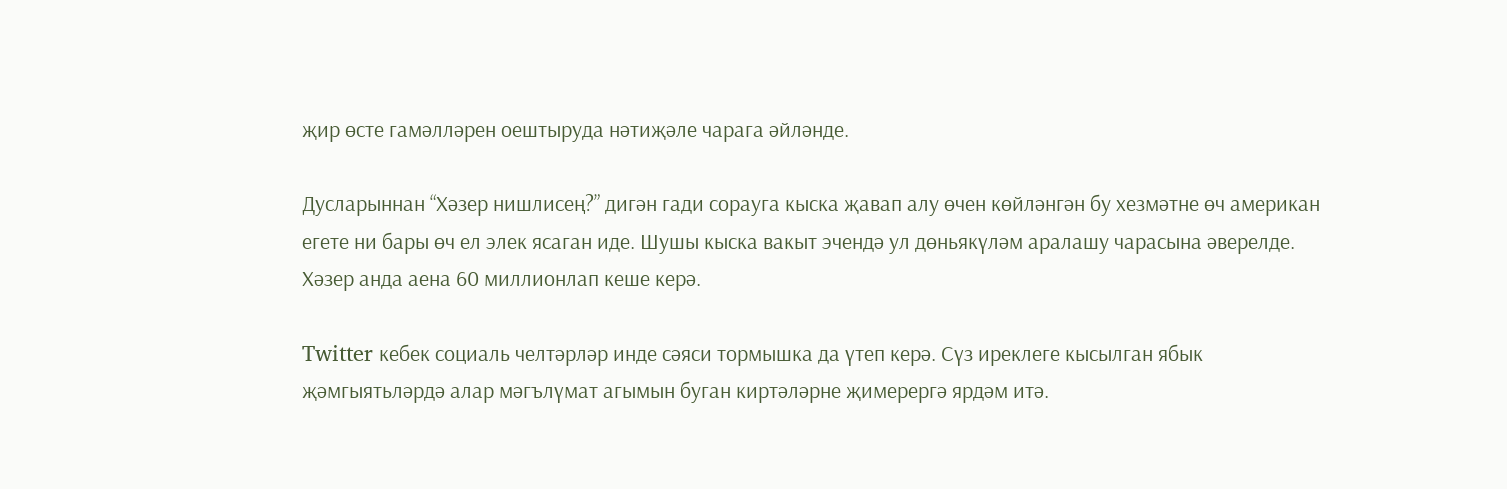җир өсте гамәлләрен оештыруда нәтиҗәле чарага әйләнде.

Дусларыннан “Хәзер нишлисең?” дигән гади сорауга кыска җавап алу өчен көйләнгән бу хезмәтне өч американ егете ни бары өч ел элек ясаган иде. Шушы кыска вакыт эчендә ул дөньякүләм аралашу чарасына әверелде. Хәзер анда аена 60 миллионлап кеше керә.

Twitter кебек социаль челтәрләр инде сәяси тормышка да үтеп керә. Сүз иреклеге кысылган ябык җәмгыятьләрдә алар мәгълүмат агымын буган киртәләрне җимерергә ярдәм итә.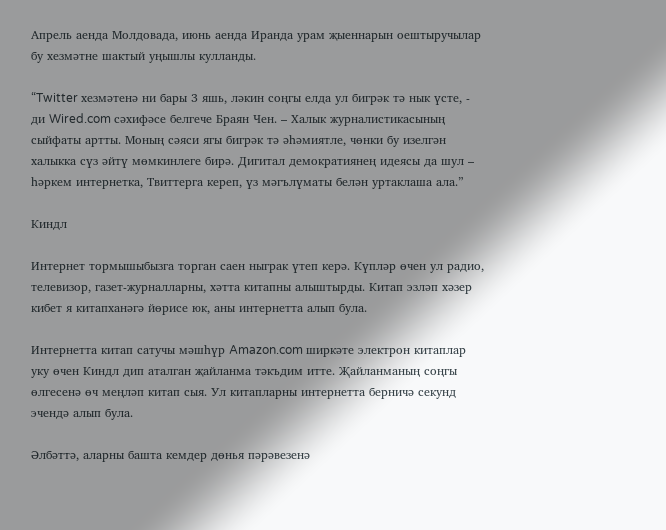Апрель аенда Молдовада, июнь аенда Иранда урам җыеннарын оештыручылар бу хезмәтне шактый уңышлы кулланды.

“Twitter хезмәтенә ни бары 3 яшь, ләкин соңгы елда ул бигрәк тә нык үсте, - ди Wired.com сәхифәсе белгече Браян Чен. – Халык журналистикасының сыйфаты артты. Моның сәяси ягы бигрәк тә әһәмиятле, чөнки бу изелгән халыкка сүз әйтү мөмкинлеге бирә. Дигитал демократиянең идеясы да шул – һәркем интернетка, Твиттерга кереп, үз мәгълүматы белән уртаклаша ала.”

Киндл

Интернет тормышыбызга торган саен ныграк үтеп керә. Күпләр өчен ул радио, телевизор, газет-журналларны, хәтта китапны алыштырды. Китап эзләп хәзер кибет я китапханәгә йөрисе юк, аны интернетта алып була.

Интернетта китап сатучы мәшһүр Amazon.com ширкәте электрон китаплар уку өчен Киндл дип аталган җайланма тәкъдим итте. Җайланманың соңгы өлгесенә өч меңләп китап сыя. Ул китапларны интернетта берничә секунд эчендә алып була.

Әлбәттә, аларны башта кемдер дөнья пәрәвезенә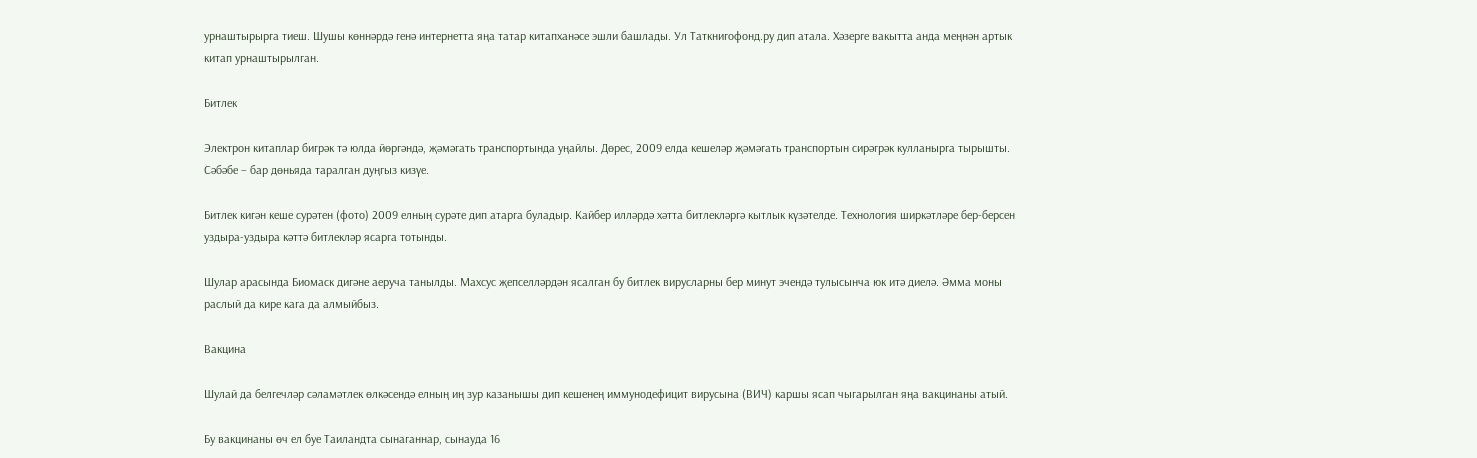урнаштырырга тиеш. Шушы көннәрдә генә интернетта яңа татар китапханәсе эшли башлады. Ул Таткнигофонд.ру дип атала. Хәзерге вакытта анда меңнән артык китап урнаштырылган.

Битлек

Электрон китаплар бигрәк тә юлда йөргәндә, җәмәгать транспортында уңайлы. Дөрес, 2009 елда кешеләр җәмәгать транспортын сирәгрәк кулланырга тырышты. Сәбәбе – бар дөньяда таралган дуңгыз кизүе.

Битлек кигән кеше сурәтен (фото) 2009 елның сурәте дип атарга буладыр. Кайбер илләрдә хәтта битлекләргә кытлык күзәтелде. Технология ширкәтләре бер-берсен уздыра-уздыра кәттә битлекләр ясарга тотынды.

Шулар арасында Биомаск дигәне аеруча танылды. Махсус җепселләрдән ясалган бу битлек вирусларны бер минут эчендә тулысынча юк итә диелә. Әмма моны раслый да кире кага да алмыйбыз.

Вакцина

Шулай да белгечләр сәламәтлек өлкәсендә елның иң зур казанышы дип кешенең иммунодефицит вирусына (ВИЧ) каршы ясап чыгарылган яңа вакцинаны атый.

Бу вакцинаны өч ел буе Таиландта сынаганнар, сынауда 16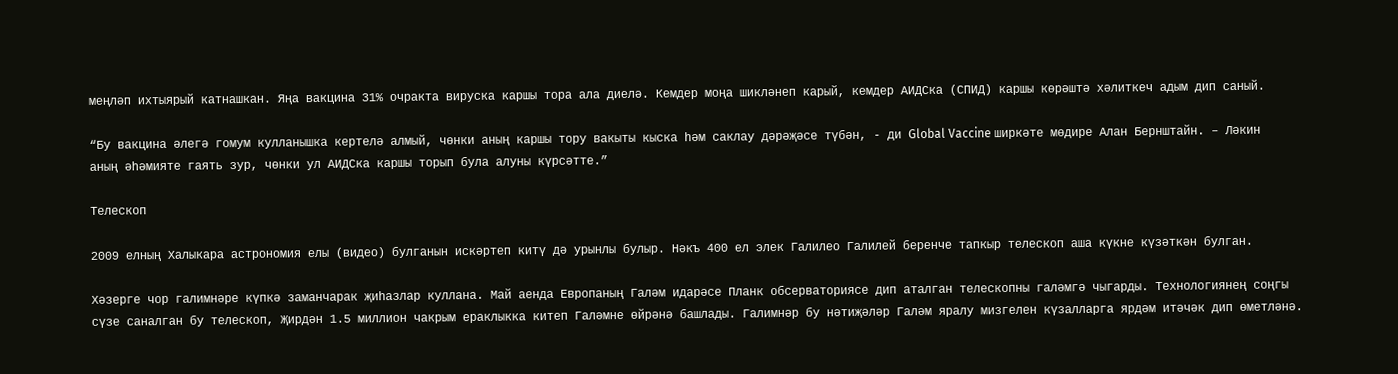меңләп ихтыярый катнашкан. Яңа вакцина 31% очракта вируска каршы тора ала диелә. Кемдер моңа шикләнеп карый, кемдер АИДСка (СПИД) каршы көрәштә хәлиткеч адым дип саный.

“Бу вакцина әлегә гомум кулланышка кертелә алмый, чөнки аның каршы тору вакыты кыска һәм саклау дәрәҗәсе түбән, - ди Global Vaccine ширкәте мөдире Алан Бернштайн. – Ләкин аның әһәмияте гаять зур, чөнки ул АИДСка каршы торып була алуны күрсәтте.”

Телескоп

2009 елның Халыкара астрономия елы (видео) булганын искәртеп китү дә урынлы булыр. Нәкъ 400 ел элек Галилео Галилей беренче тапкыр телескоп аша күкне күзәткән булган.

Хәзерге чор галимнәре күпкә заманчарак җиһазлар куллана. Май аенда Европаның Галәм идарәсе Планк обсерваториясе дип аталган телескопны галәмгә чыгарды. Технологиянең соңгы сүзе саналган бу телескоп, Җирдән 1.5 миллион чакрым ераклыкка китеп Галәмне өйрәнә башлады. Галимнәр бу нәтиҗәләр Галәм яралу мизгелен күзалларга ярдәм итәчәк дип өметләнә.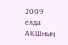2009 елда АКШның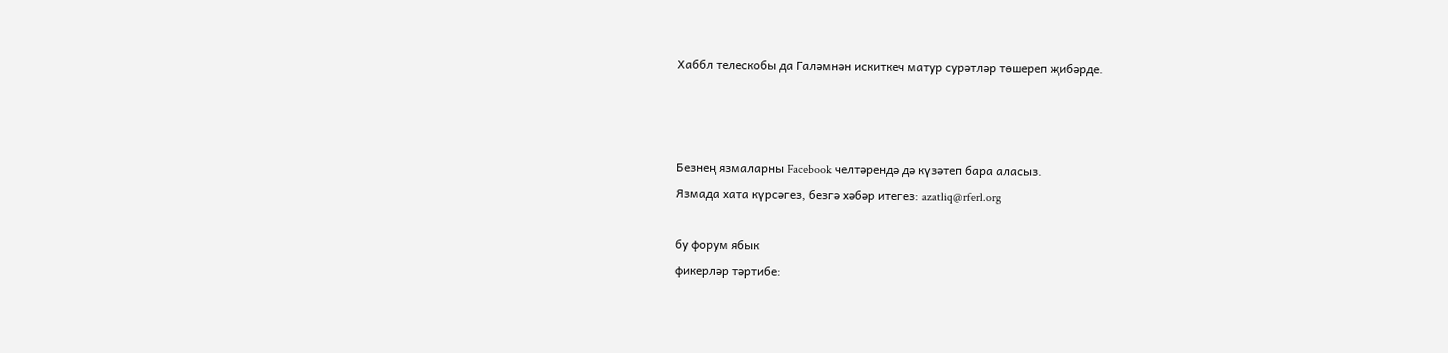Хаббл телескобы да Галәмнән искиткеч матур сурәтләр төшереп җибәрде.



Безнең язмаларны Facebook челтәрендә дә күзәтеп бара аласыз.
Язмада хата күрсәгез, безгә хәбәр итегез: azatliq@rferl.org

бу форум ябык
фикерләр тәртибе: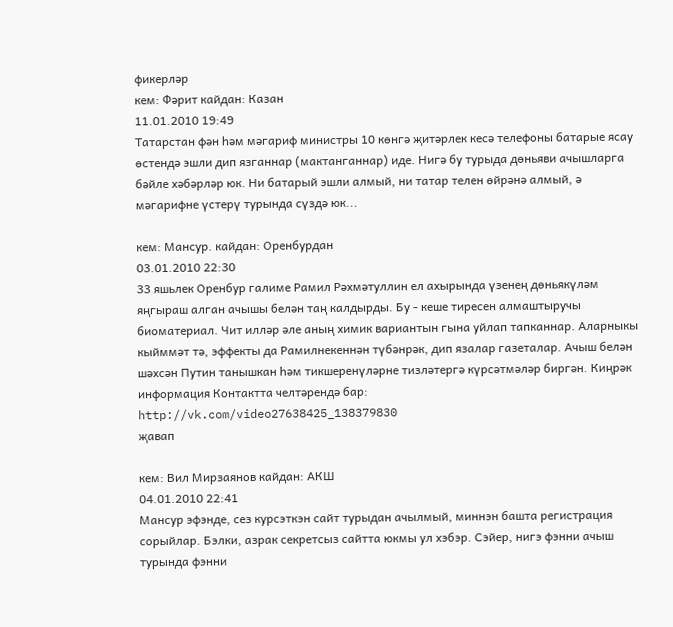фикерләр
кем: Фәрит кайдан: Казан
11.01.2010 19:49
Татарстан фән һәм мәгариф министры 10 көнгә җитәрлек кесә телефоны батарые ясау өстендә эшли дип язганнар (мактанганнар) иде. Нигә бу турыда дөньяви ачышларга бәйле хәбәрләр юк. Ни батарый эшли алмый, ни татар телен өйрәнә алмый, ә мәгарифне үстерү турында сүздә юк...

кем: Мансур. кайдан: Оренбурдан
03.01.2010 22:30
33 яшьлек Оренбур галиме Рамил Рәхмәтуллин ел ахырында үзенең дөньякүләм яңгыраш алган ачышы белән таң калдырды. Бу - кеше тиресен алмаштыручы биоматериал. Чит илләр әле аның химик вариантын гына уйлап тапканнар. Аларныкы кыйммәт тә, эффекты да Рамилнекеннән түбәнрәк, дип язалар газеталар. Ачыш белән шәхсән Путин танышкан һәм тикшеренүләрне тизләтергә күрсәтмәләр биргән. Киңрәк информация Контактта челтәрендә бар:
http://vk.com/video27638425_138379830
җавап

кем: Вил Мирзаянов кайдан: АКШ
04.01.2010 22:41
Мансур эфэнде, сез курсэткэн сайт турыдан ачылмый, миннэн башта регистрация сорыйлар. Бэлки, азрак секретсыз сайтта юкмы ул хэбэр. Сэйер, нигэ фэнни ачыш турында фэнни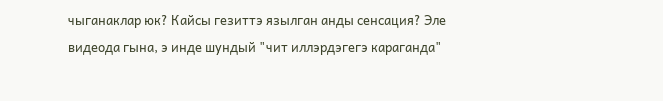чыганаклар юк? Кайсы гезиттэ язылган анды сенсация? Эле видеода гына, э инде шундый "чит иллэрдэгегэ караганда"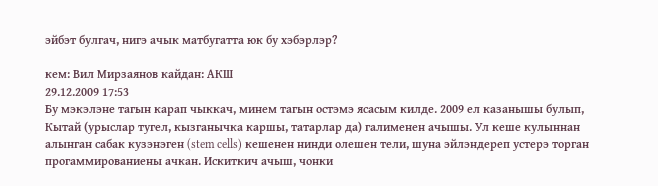эйбэт булгач, нигэ ачык матбугатта юк бу хэбэрлэр?

кем: Вил Мирзаянов кайдан: АКШ
29.12.2009 17:53
Бу мэкэлэне тагын карап чыккач, минем тагын остэмэ ясасым килде. 2009 ел казанышы булып, Кытай (урыслар тугел, кызганычка каршы, татарлар да) галименен ачышы. Ул кеше кулыннан алынган сабак кузэнэген (stem cells) кешенен нинди олешен тели, шуна эйлэндереп устерэ торган прогаммированиены ачкан. Искиткич ачыш, чонки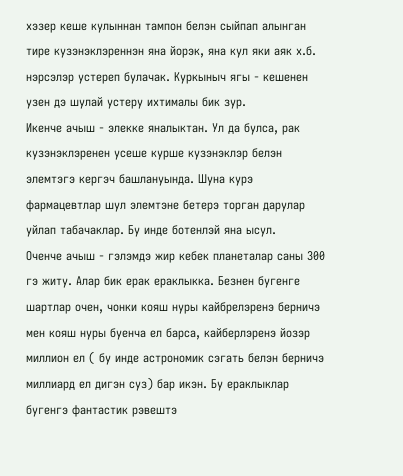хэзер кеше кулыннан тампон белэн сыйпап алынган тире кузэнэклэреннэн яна йорэк, яна кул яки аяк х.б. нэрсэлэр устереп булачак. Куркыныч ягы - кешенен узен дэ шулай устеру ихтималы бик зур.
Икенче ачыш - элекке яналыктан. Ул да булса, рак кузэнэклэренен усеше курше кузэнэклэр белэн элемтэгэ кергэч башлануында. Шуна курэ фармацевтлар шул элемтэне бетерэ торган дарулар уйлап табачаклар. Бу инде ботенлэй яна ысул.
Оченче ачыш - гэлэмдэ жир кебек планеталар саны 300 гэ житу. Алар бик ерак ераклыкка. Безнен бугенге шартлар очен, чонки кояш нуры кайбрелэренэ берничэ мен кояш нуры буенча ел барса, кайберлэренэ йозэр миллион ел ( бу инде астрономик сэгать белэн берничэ миллиард ел дигэн суз) бар икэн. Бу ераклыклар бугенгэ фантастик рэвештэ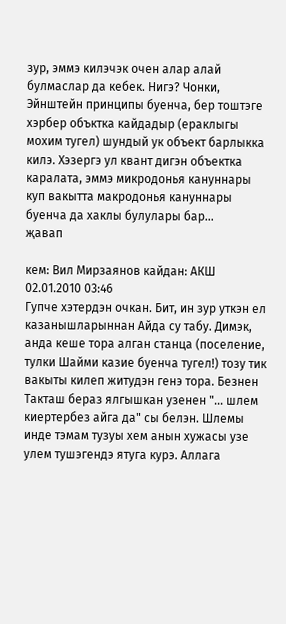зур, эммэ килэчэк очен алар алай булмаслар да кебек. Нигэ? Чонки, Эйнштейн принципы буенча, бер тоштэге хэрбер объктка кайдадыр (ераклыгы мохим тугел) шундый ук объект барлыкка килэ. Хэзергэ ул квант дигэн объектка каралата, эммэ микродонья кануннары куп вакытта макродонья кануннары буенча да хаклы булулары бар...
җавап

кем: Вил Мирзаянов кайдан: АКШ
02.01.2010 03:46
Гупче хэтердэн очкан. Бит, ин зур уткэн ел казанышларыннан Айда су табу. Димэк, анда кеше тора алган станца (поселение, тулки Шайми казие буенча тугел!) тозу тик вакыты килеп житудэн генэ тора. Безнен Такташ бераз ялгышкан узенен "... шлем киертербез айга да" сы белэн. Шлемы инде тэмам тузуы хем анын хужасы узе улем тушэгендэ ятуга курэ. Аллага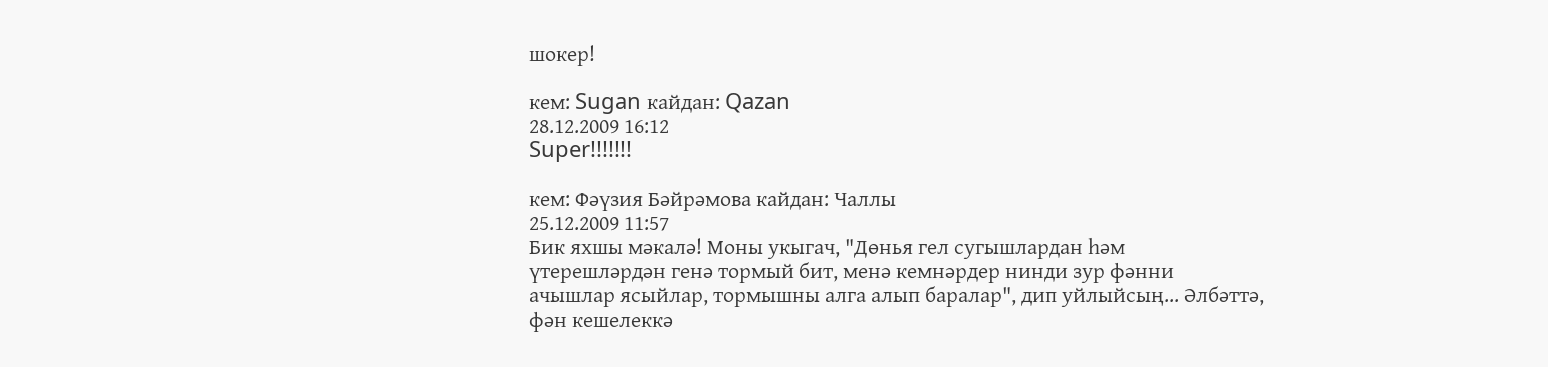шокер!

кем: Sugan кайдан: Qazan
28.12.2009 16:12
Super!!!!!!!

кем: Фәүзия Бәйрәмова кайдан: Чаллы
25.12.2009 11:57
Бик яхшы мәкалә! Моны укыгач, "Дөнья гел сугышлардан һәм үтерешләрдән генә тормый бит, менә кемнәрдер нинди зур фәнни ачышлар ясыйлар, тормышны алга алып баралар", дип уйлыйсың... Әлбәттә, фән кешелеккә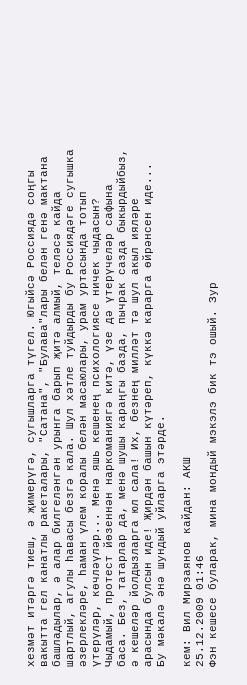хезмәт итәргә тиеш, ә җимерүгә, сугышларга түгел. Югыйсә Россиядә соңгы вакытта гел канатлы ракеталары, "Сатана", "Булава"лары белән генә мактана башладылар, ә алар билгеләнгән урынга барып җитә алмый, теләсә кайда шартлый, агулы һавасы безгә кала. Шул хәтле туйдырды бу Россиядәге сугышка әзерлекләре, һаман үлем коралы белән масаюлары, урам уртасында тотып үтерүләр, көчләүләр... Менә яшь кешенең психологиясе ничек чыдасын? Чыдамый, протест йөзеннән наркоманиягә китә, үзе дә үтерүчеләр сафына баса. Без, татарлар да, менә шушы караңгы базда, пычрак сазда быкырдыйбыз, ә кешеләр йолдызларга юл сала! Их, безнең милләт тә шул акыл ияләре арасында булсын иде! Җирдән башын күтәреп, күккә карарга өйрәнсен иде... Бу мәкалә әнә шундый уйларга этәрде.

кем: Вил Мирзаянов кайдан: АКШ
25.12.2009 01:46
Фэн кешесе буларак, мина мондый мэкэлэ бик тэ ошый. Зур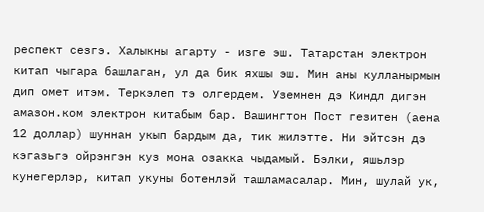респект сезгэ. Халыкны агарту - изге эш. Татарстан электрон китап чыгара башлаган, ул да бик яхшы эш. Мин аны кулланырмын дип омет итэм. Теркэлеп тэ олгердем. Уземнен дэ Киндл дигэн амазон.ком электрон китабым бар. Вашингтон Пост гезитен (аена 12 доллар) шуннан укып бардым да, тик жилэтте. Ни эйтсэн дэ кэгазьгэ ойрэнгэн куз мона озакка чыдамый. Бэлки, яшьлэр кунегерлэр, китап укуны ботенлэй ташламасалар. Мин, шулай ук,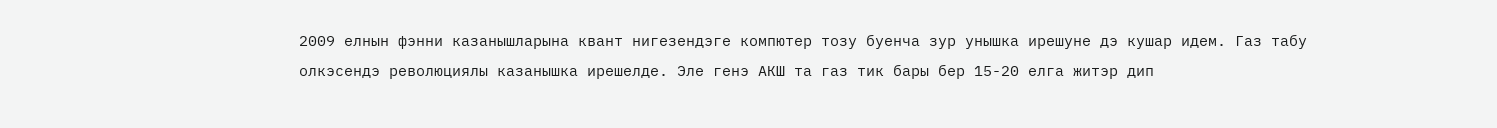2009 елнын фэнни казанышларына квант нигезендэге компютер тозу буенча зур унышка ирешуне дэ кушар идем. Газ табу олкэсендэ революциялы казанышка ирешелде. Эле генэ АКШ та газ тик бары бер 15-20 елга житэр дип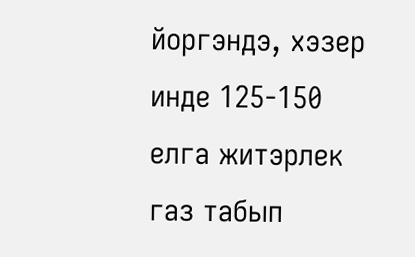йоргэндэ, хэзер инде 125-150 елга житэрлек газ табып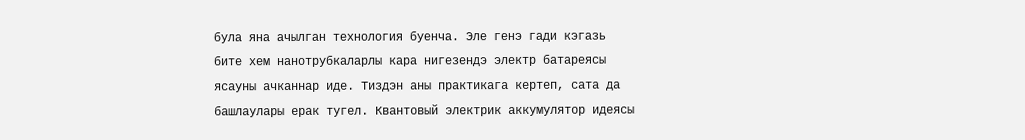була яна ачылган технология буенча. Эле генэ гади кэгазь бите хем нанотрубкаларлы кара нигезендэ электр батареясы ясауны ачканнар иде. Тиздэн аны практикага кертеп, сата да башлаулары ерак тугел. Квантовый электрик аккумулятор идеясы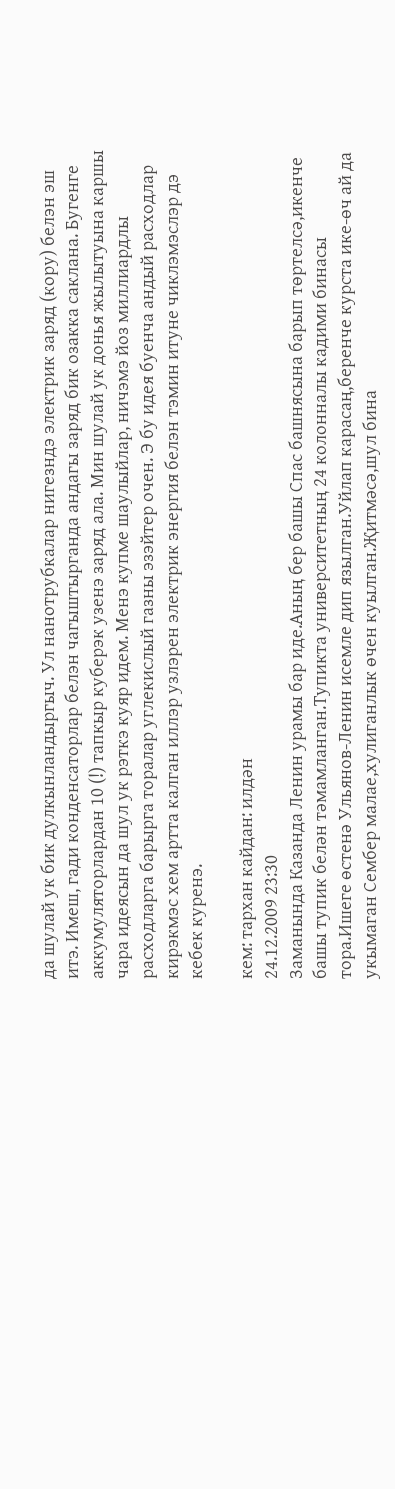да шулай ук бик дулкынландыргыч. Ул нанотрубкалар нигезндэ электрик заряд (кору) белэн эш итэ. Имеш, гади конденсаторлар белэн чагыштырганда андагы заряд бик озакка саклана. Бугенге аккумуляторлардан 10 (!) тапкыр куберэк узенэ заряд ала. Мин шулай ук донья жылытуына каршы чара идеясын да шул ук рэткэ куяр идем. Менэ купме шаулыйлар, ничэмэ йоз миллиардлы расходларга барырга торалар углекислый газны эзэйтер очен. Э бу идея буенча андый расходлар кирэкмэс хем артта калган иллэр узлэрен электрик энергия белэн тэмин итуне чиклэмэслэр дэ кебек куренэ.

кем: тархан кайдан: илдән
24.12.2009 23:30
Заманында Казанда Ленин урамы бар иде.Аның бер башы Спас башнясына барып төртелсә,икенче башы тупик белән тәмамланган.Тупикта университетның 24 колонналы кадими бинасы тора.Ишеге өстенә Ульянов-Ленин исемле дип язылган.Уйлап карасаң,беренче курста ике-өч ай да укымаган Сембер малае,хулиганлык өчен куылган.Җитмәсә,шул бина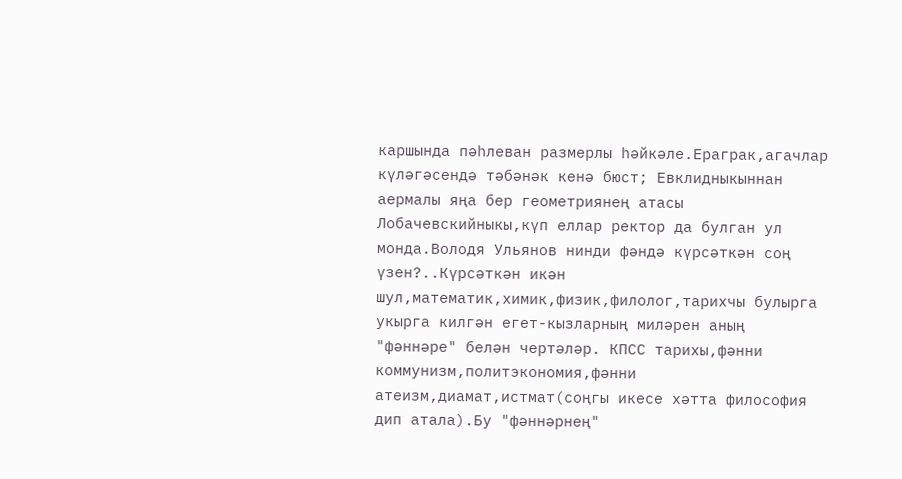каршында пәһлеван размерлы һәйкәле.Ераграк,агачлар күләгәсендә тәбәнәк кенә бюст; Евклидныкыннан аермалы яңа бер геометриянең атасы Лобачевскийныкы,күп еллар ректор да булган ул монда.Володя Ульянов нинди фәндә күрсәткән соң үзен?..Күрсәткән икән шул,математик,химик,физик,филолог,тарихчы булырга укырга килгән егет-кызларның миләрен аның "фәннәре" белән чертәләр. КПСС тарихы,фәнни коммунизм,политэкономия,фәнни атеизм,диамат,истмат(соңгы икесе хәтта философия дип атала).Бу "фәннәрнең"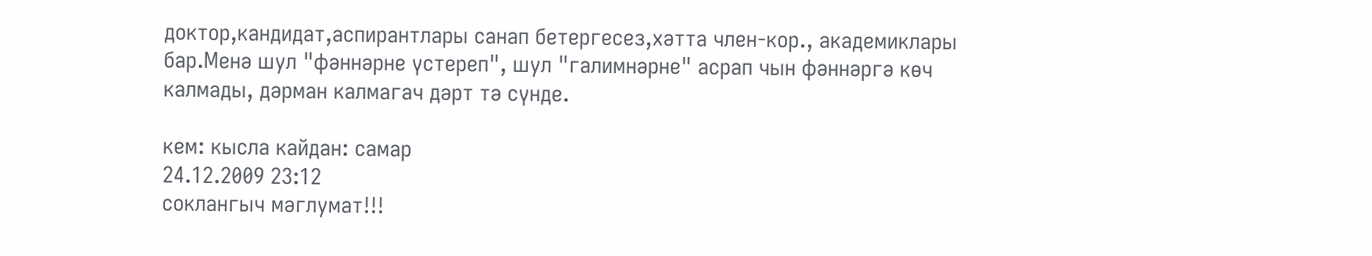доктор,кандидат,аспирантлары санап бетергесез,хәтта член-кор., академиклары бар.Менә шул "фәннәрне үстереп", шул "галимнәрне" асрап чын фәннәргә көч калмады, дәрман калмагач дәрт тә сүнде.

кем: кысла кайдан: самар
24.12.2009 23:12
соклангыч мәглумат!!!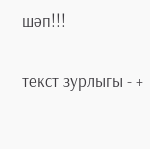шәп!!!

текст зурлыгы - +